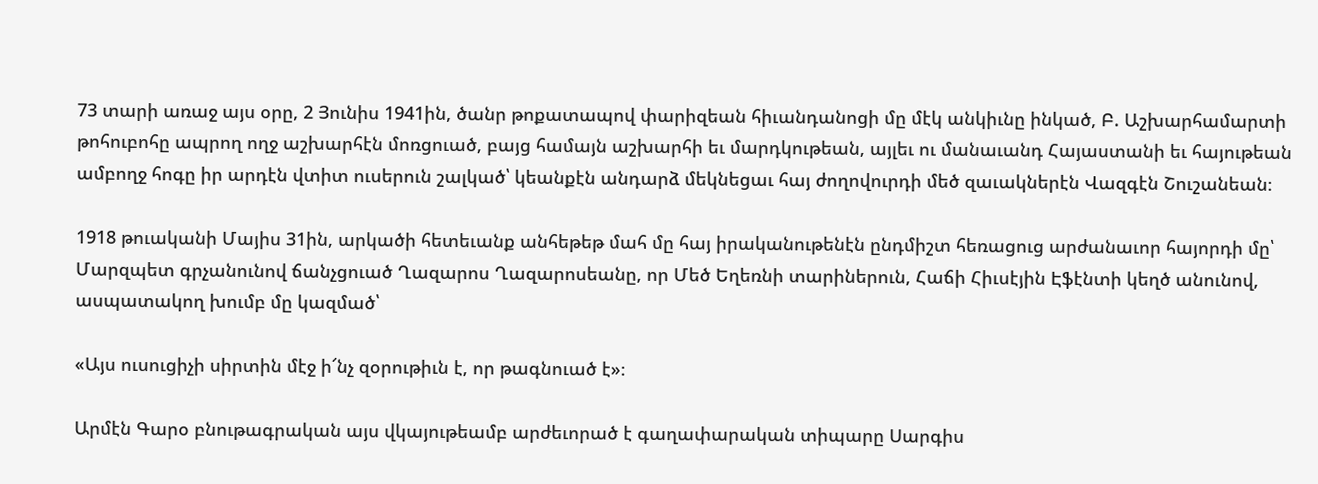73 տարի առաջ այս օրը, 2 Յունիս 1941ին, ծանր թոքատապով փարիզեան հիւանդանոցի մը մէկ անկիւնը ինկած, Բ. Աշխարհամարտի թոհուբոհը ապրող ողջ աշխարհէն մոռցուած, բայց համայն աշխարհի եւ մարդկութեան, այլեւ ու մանաւանդ Հայաստանի եւ հայութեան ամբողջ հոգը իր արդէն վտիտ ուսերուն շալկած՝ կեանքէն անդարձ մեկնեցաւ հայ ժողովուրդի մեծ զաւակներէն Վազգէն Շուշանեան։

1918 թուականի Մայիս 31ին, արկածի հետեւանք անհեթեթ մահ մը հայ իրականութենէն ընդմիշտ հեռացուց արժանաւոր հայորդի մը՝ Մարզպետ գրչանունով ճանչցուած Ղազարոս Ղազարոսեանը, որ Մեծ Եղեռնի տարիներուն, Հաճի Հիւսէյին Էֆէնտի կեղծ անունով, ասպատակող խումբ մը կազմած՝

«Այս ուսուցիչի սիրտին մէջ ի՜նչ զօրութիւն է, որ թագնուած է»։

Արմէն Գարօ բնութագրական այս վկայութեամբ արժեւորած է գաղափարական տիպարը Սարգիս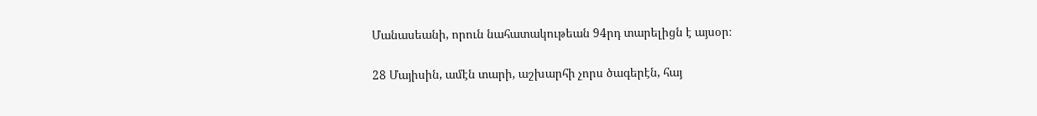Մանասեանի, որուն նահատակութեան 94րդ տարելիցն է այսօր։

28 Մայիսին, ամէն տարի, աշխարհի չորս ծագերէն, հայ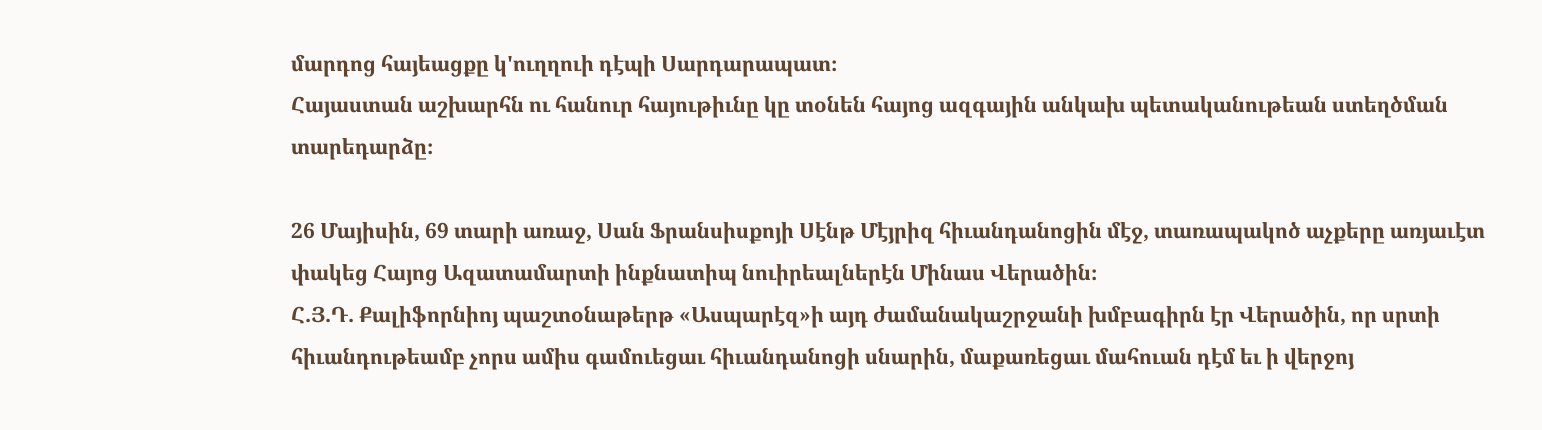մարդոց հայեացքը կ'ուղղուի դէպի Սարդարապատ։
Հայաստան աշխարհն ու հանուր հայութիւնը կը տօնեն հայոց ազգային անկախ պետականութեան ստեղծման տարեդարձը։

26 Մայիսին, 69 տարի առաջ, Սան Ֆրանսիսքոյի Սէնթ Մէյրիզ հիւանդանոցին մէջ, տառապակոծ աչքերը առյաւէտ փակեց Հայոց Ազատամարտի ինքնատիպ նուիրեալներէն Մինաս Վերածին։
Հ.Յ.Դ. Քալիֆորնիոյ պաշտօնաթերթ «Ասպարէզ»ի այդ ժամանակաշրջանի խմբագիրն էր Վերածին, որ սրտի հիւանդութեամբ չորս ամիս գամուեցաւ հիւանդանոցի սնարին, մաքառեցաւ մահուան դէմ եւ ի վերջոյ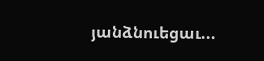յանձնուեցաւ...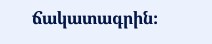ճակատագրին։